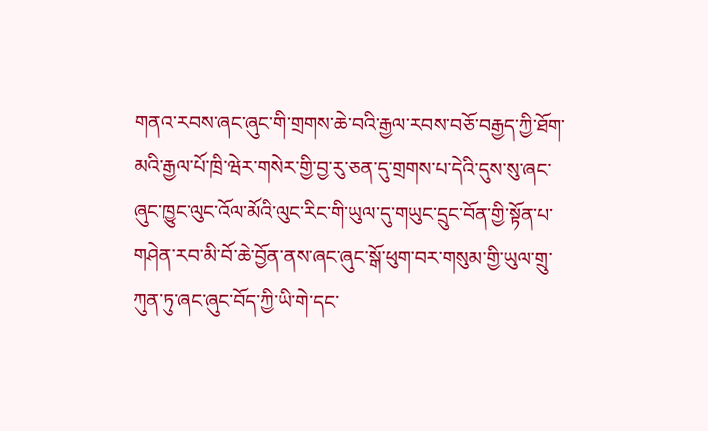གནའ་རབས་ཞང་ཞུང་གི་གྲགས་ཆེ་བའི་རྒྱལ་རབས་བཅོ་བརྒྱད་ཀྱི་ཐོག་མའི་རྒྱལ་པོ་ཁྲི་ཝེར་གསེར་གྱི་བྱ་རུ་ཅན་དུ་གྲགས་པ་དེའི་དུས་སུ་ཞང་ཞུང་ཁྱུང་ལུང་འོལ་མོའི་ལུང་རིང་གི་ཡུལ་དུ་གཡུང་དྲུང་བོན་གྱི་སྟོན་པ་གཤེན་རབ་མི་བོ་ཆེ་བྱོན་ནས་ཞང་ཞུང་སྒོ་ཕུག་བར་གསུམ་གྱི་ཡུལ་གྲུ་ཀུན་ཏུ་ཞང་ཞུང་བོད་ཀྱི་ཡི་གེ་དང་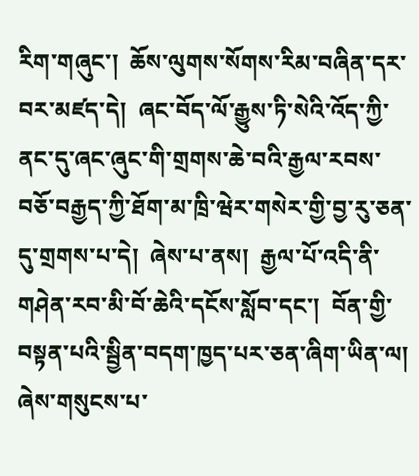རིག་གཞུང་།  ཆོས་ལུགས་སོགས་རིམ་བཞིན་དར་བར་མཛད་དེ།  ཞང་བོད་ལོ་རྒྱུས་ཏི་སེའི་འོད་ཀྱི་ནང་དུ་ཞང་ཞུང་གི་གྲགས་ཆེ་བའི་རྒྱལ་རབས་བཅོ་བརྒྱད་ཀྱི་ཐོག་མ་ཁྲི་ཝེར་གསེར་གྱི་བྱ་རུ་ཅན་དུ་གྲགས་པ་དེ།  ཞེས་པ་ནས།  རྒྱལ་པོ་འདི་ནི་གཤེན་རབ་མི་བོ་ཆེའི་དངོས་སློབ་དང་།  བོན་གྱི་བསྟན་པའི་སྦྱིན་བདག་ཁྱད་པར་ཅན་ཞིག་ཡིན་ལ།  ཞེས་གསུངས་པ་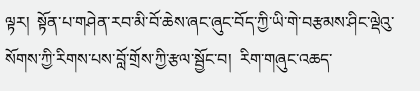ལྟར།  སྟོན་པ་གཤེན་རབ་མི་བོ་ཆེས་ཞང་ཞུང་བོད་ཀྱི་ཡི་གེ་བརྩམས་ཤིང་ལྡེའུ་སོགས་ཀྱི་རིགས་པས་བློ་གྲོས་ཀྱི་རྩལ་སྦྱོང་བ།  རིག་གཞུང་འཆད་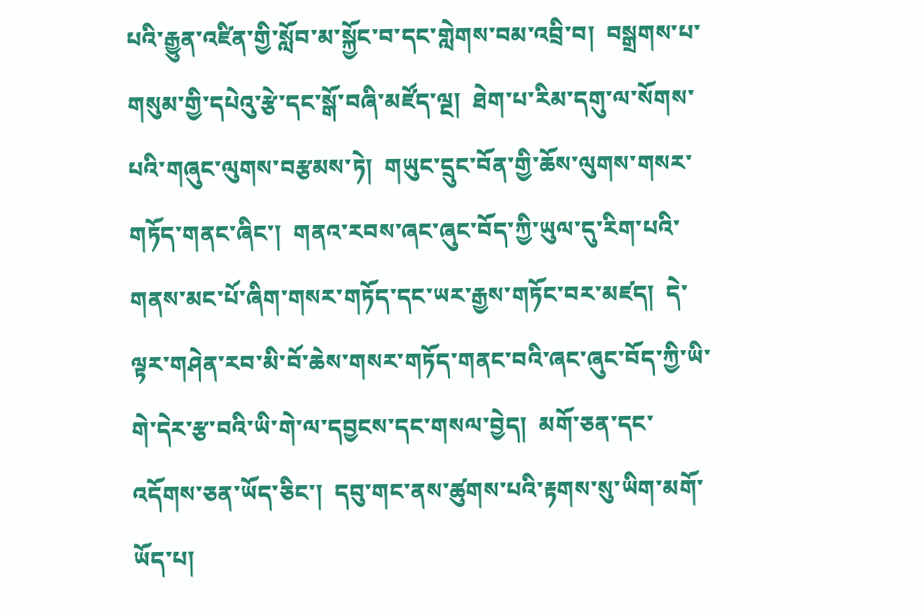པའི་རྒྱུན་འཛིན་གྱི་སློབ་མ་སྐྱོང་བ་དང་གླེགས་བམ་འབྲི་བ།  བསྒྲགས་པ་གསུམ་གྱི་དཔེའུ་རྩེ་དང་སྒོ་བཞི་མཛོད་ལྔ།  ཐེག་པ་རིམ་དགུ་ལ་སོགས་པའི་གཞུང་ལུགས་བརྩམས་ཏེ།  གཡུང་དྲུང་བོན་གྱི་ཆོས་ལུགས་གསར་གཏོད་གནང་ཞིང་།  གནའ་རབས་ཞང་ཞུང་བོད་ཀྱི་ཡུལ་དུ་རིག་པའི་གནས་མང་པོ་ཞིག་གསར་གཏོད་དང་ཡར་རྒྱས་གཏོང་བར་མཛད།  དེ་ལྟར་གཤེན་རབ་མི་བོ་ཆེས་གསར་གཏོད་གནང་བའི་ཞང་ཞུང་བོད་ཀྱི་ཡི་གེ་དེར་རྩ་བའི་ཡི་གེ་ལ་དབྱངས་དང་གསལ་བྱེད།  མགོ་ཅན་དང་འདོགས་ཅན་ཡོད་ཅིང་།  དབུ་གང་ནས་ཚུགས་པའི་རྟགས་སུ་ཡིག་མགོ་ཡོད་པ།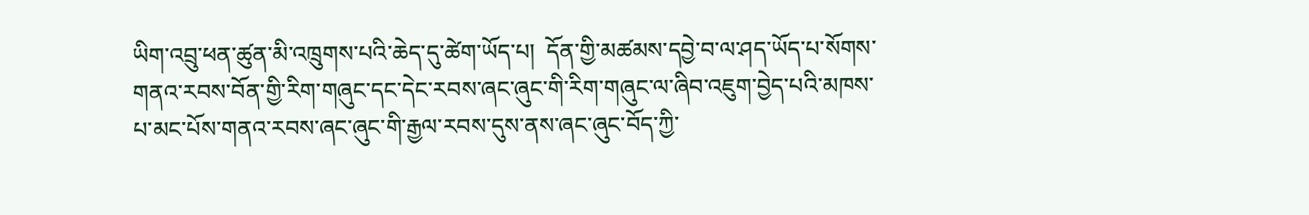ཡིག་འབྲུ་ཕན་ཚུན་མི་འཁྲུགས་པའི་ཆེད་དུ་ཚེག་ཡོད་པ།  དོན་གྱི་མཚམས་དབྱེ་བ་ལ་ཤད་ཡོད་པ་སོགས་གནའ་རབས་བོན་གྱི་རིག་གཞུང་དང་དེང་རབས་ཞང་ཞུང་གི་རིག་གཞུང་ལ་ཞིབ་འཇུག་བྱེད་པའི་མཁས་པ་མང་པོས་གནའ་རབས་ཞང་ཞུང་གི་རྒྱལ་རབས་དུས་ནས་ཞང་ཞུང་བོད་ཀྱི་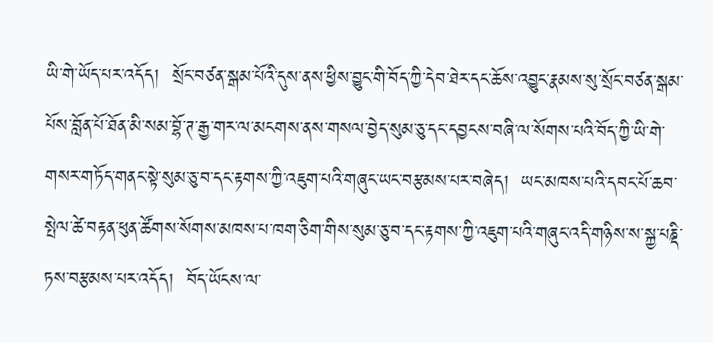ཡི་གེ་ཡོད་པར་འདོད།  སྲོང་བཙན་སྒམ་པོའི་དུས་ནས་ཕྱིས་བྱུང་གི་བོད་ཀྱི་དེབ་ཐེར་དང་ཆོས་འབྱུང་རྣམས་སུ་སྲོང་བཙན་སྒམ་པོས་བློན་པོ་ཐོན་མི་སམ་བྷོ་ཊ་རྒྱ་གར་ལ་མངགས་ནས་གསལ་བྱེད་སུམ་ཅུ་དང་དབྱངས་བཞི་ལ་སོགས་པའི་བོད་ཀྱི་ཡི་གེ་གསར་གཏོད་གནང་སྟེ་སུམ་ཅུ་བ་དང་རྟགས་ཀྱི་འཇུག་པའི་གཞུང་ཡང་བརྩམས་པར་བཞེད།  ཡང་མཁས་པའི་དབང་པོ་ཆབ་སྤེལ་ཚེ་བརྟན་ཕུན་ཚོགས་སོགས་མཁས་པ་ཁག་ཅིག་གིས་སུམ་ཅུ་བ་དང་རྟགས་ཀྱི་འཇུག་པའི་གཞུང་འདི་གཉིས་ས་སྐྱ་པཎྡི་ཏས་བརྩམས་པར་འདོད།  བོད་ཡོངས་ལ་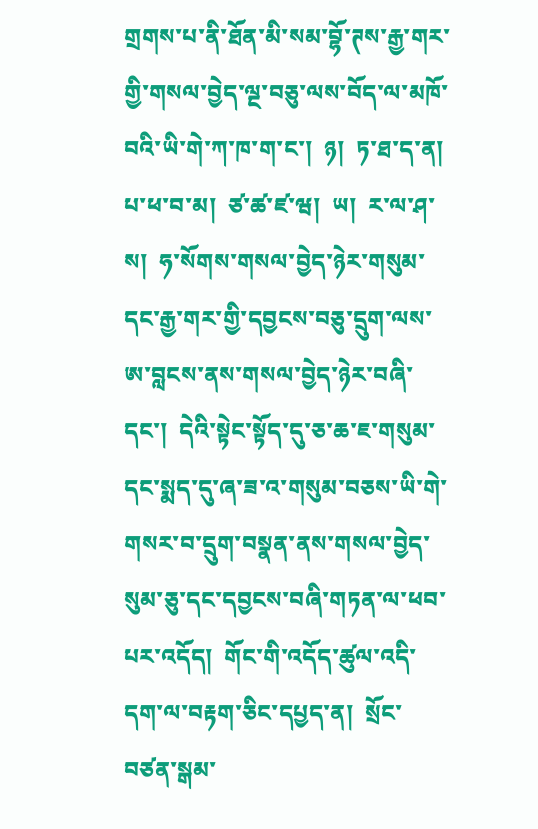གྲགས་པ་ནི་ཐོན་མི་སམ་བྷོ་ཊས་རྒྱ་གར་གྱི་གསལ་བྱེད་ལྔ་བཅུ་ལས་བོད་ལ་མཁོ་བའི་ཡི་གེ་ཀ་ཁ་ག་ང་།  ཉ།  ཏ་ཐ་ད་ན།  པ་ཕ་བ་མ།  ཙ་ཚ་ཛ་ཝ།  ཡ།  ར་ལ་ཤ་ས།  ཧ་སོགས་གསལ་བྱེད་ཉེར་གསུམ་དང་རྒྱ་གར་གྱི་དབྱངས་བཅུ་དྲུག་ལས་ཨ་བླངས་ནས་གསལ་བྱེད་ཉེར་བཞི་དང་།  དེའི་སྟེང་སྟོད་དུ་ཅ་ཆ་ཇ་གསུམ་དང་སྨད་དུ་ཞ་ཟ་འ་གསུམ་བཅས་ཡི་གེ་གསར་བ་དྲུག་བསྣན་ནས་གསལ་བྱེད་སུམ་ཅུ་དང་དབྱངས་བཞི་གཏན་ལ་ཕབ་པར་འདོད།  གོང་གི་འདོད་ཚུལ་འདི་དག་ལ་བརྟག་ཅིང་དཔྱད་ན།  སྲོང་བཙན་སྒམ་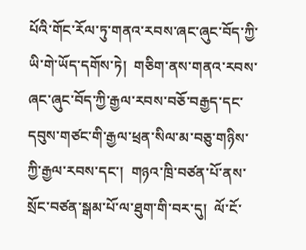པོའི་གོང་རོལ་ཏུ་གནའ་རབས་ཞང་ཞུང་བོད་ཀྱི་ཡི་གེ་ཡོད་དགོས་ཏེ།  གཅིག་ནས་གནའ་རབས་ཞང་ཞུང་བོད་ཀྱི་རྒྱལ་རབས་བཅོ་བརྒྱད་དང་དབུས་གཙང་གི་རྒྱལ་ཕྲན་སིལ་མ་བཅུ་གཉིས་ཀྱི་རྒྱལ་རབས་དང་།  གཉའ་ཁྲི་བཙན་པོ་ནས་སྲོང་བཙན་སྒམ་པོ་ལ་ཐུག་གི་བར་དུ།  ལོ་ངོ་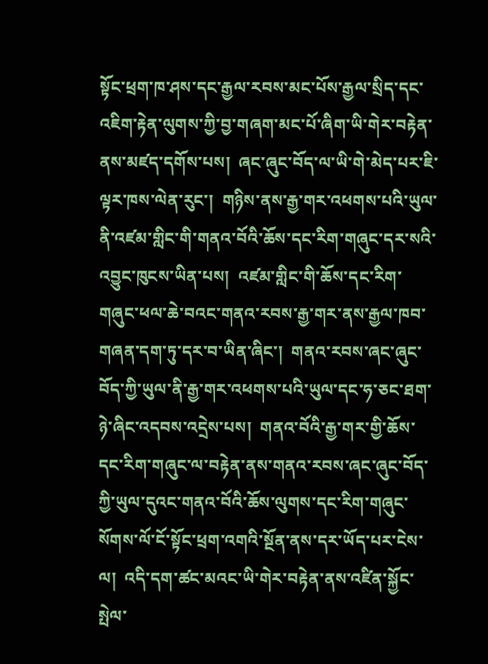སྟོང་ཕྲག་ཁ་ཤས་དང་རྒྱལ་རབས་མང་པོས་རྒྱལ་སྲིད་དང་འཇིག་རྟེན་ལུགས་ཀྱི་བྱ་གཞག་མང་པོ་ཞིག་ཡི་གེར་བརྟེན་ནས་མཛད་དགོས་པས།  ཞང་ཞུང་བོད་ལ་ཡི་གེ་མེད་པར་ཇི་ལྟར་ཁས་ལེན་རུང་།  གཉིས་ནས་རྒྱ་གར་འཕགས་པའི་ཡུལ་ནི་འཛམ་གླིང་གི་གནའ་བོའི་ཆོས་དང་རིག་གཞུང་དར་སའི་འབྱུང་ཁུངས་ཡིན་པས།  འཛམ་གླིང་གི་ཆོས་དང་རིག་གཞུང་ཕལ་ཆེ་བའང་གནའ་རབས་རྒྱ་གར་ནས་རྒྱལ་ཁབ་གཞན་དག་ཏུ་དར་བ་ཡིན་ཞིང་།  གནའ་རབས་ཞང་ཞུང་བོད་ཀྱི་ཡུལ་ནི་རྒྱ་གར་འཕགས་པའི་ཡུལ་དང་ཧ་ཅང་ཐག་ཉེ་ཞིང་འདབས་འདྲེས་པས།  གནའ་བོའི་རྒྱ་གར་གྱི་ཆོས་དང་རིག་གཞུང་ལ་བརྟེན་ནས་གནའ་རབས་ཞང་ཞུང་བོད་ཀྱི་ཡུལ་དུའང་གནའ་བོའི་ཆོས་ལུགས་དང་རིག་གཞུང་སོགས་ལོ་ངོ་སྟོང་ཕྲག་འགའི་སྔོན་ནས་དར་ཡོད་པར་ངེས་ལ།  འདི་དག་ཚང་མའང་ཡི་གེར་བརྟེན་ནས་འཛིན་སྐྱོང་སྤེལ་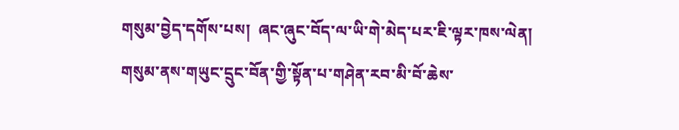གསུམ་བྱེད་དགོས་པས།  ཞང་ཞུང་བོད་ལ་ཡི་གེ་མེད་པར་ཇི་ལྟར་ཁས་ལེན།  གསུམ་ནས་གཡུང་དྲུང་བོན་གྱི་སྟོན་པ་གཤེན་རབ་མི་བོ་ཆེས་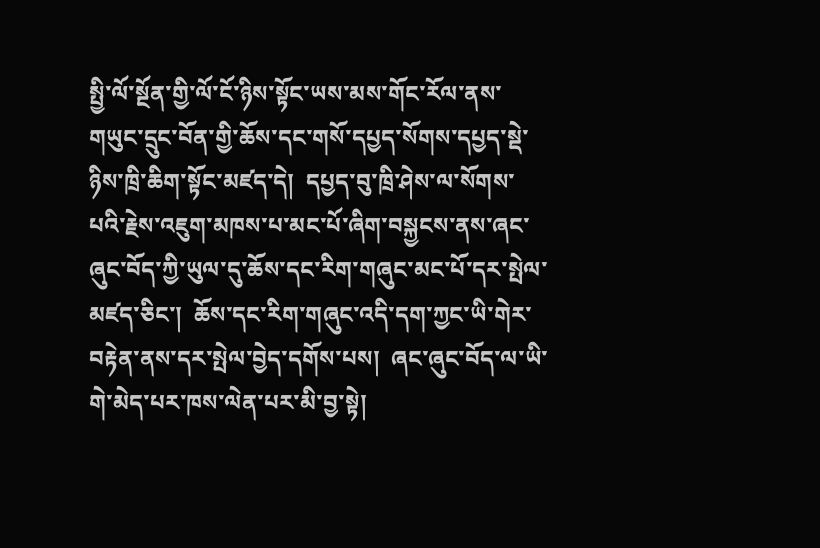སྤྱི་ལོ་སྔོན་གྱི་ལོ་ངོ་ཉིས་སྟོང་ཡས་མས་གོང་རོལ་ནས་གཡུང་དྲུང་བོན་གྱི་ཆོས་དང་གསོ་དཔྱད་སོགས་དཔྱད་སྡེ་ཉིས་ཁྲི་ཆིག་སྟོང་མཛད་དེ།  དཔྱད་བུ་ཁྲི་ཤེས་ལ་སོགས་པའི་རྗེས་འཇུག་མཁས་པ་མང་པོ་ཞིག་བསྐྱངས་ནས་ཞང་ཞུང་བོད་ཀྱི་ཡུལ་དུ་ཆོས་དང་རིག་གཞུང་མང་པོ་དར་སྤེལ་མཛད་ཅིང་།  ཆོས་དང་རིག་གཞུང་འདི་དག་ཀྱང་ཡི་གེར་བརྟེན་ནས་དར་སྤེལ་བྱེད་དགོས་པས།  ཞང་ཞུང་བོད་ལ་ཡི་གེ་མེད་པར་ཁས་ལེན་པར་མི་བྱ་སྟེ།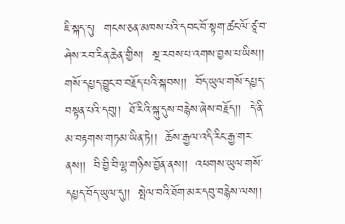ཇི་སྐད་དུ།  གངས་ཅན་མཁས་པའི་དབང་བོ་སྟག་ཚང་ལོ་ཙཱ་བ་ཤེས་རབ་རིན་ཆེན་གྱིས།  སྔ་རབས་པ་འགས་བྱས་པ་ཡིས།།  གསོ་དཔྱད་བྱུང་བ་བརྗོད་པའི་སྐབས།།  བོད་ཡུལ་གསོ་དཔྱད་བསྟན་པའི་དབུ།།  ཐོ་རིའི་སྐུ་དུས་བརྙེས་ཞེས་བརྗོད།།  དེ་ནི་མ་བརྟགས་གཏམ་ཡིན་ཏེ།།  ཆོས་རྒྱལ་འདི་རིང་རྒྱ་གར་ནས།།  བི་བྱི་བི་ལྷ་གཉིས་བྱོན་ནས།།  འཕགས་ཡུལ་གསོ་དཔྱད་བོད་ཡུལ་དུ།།  སྤེལ་བའི་ཐོག་མར་དབུ་བརྙེས་ལས།།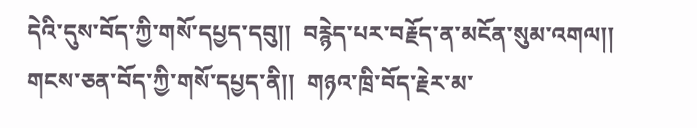དེའི་དུས་བོད་ཀྱི་གསོ་དཔྱད་དབུ།།  བརྙེད་པར་བརྗོད་ན་མངོན་སུམ་འགལ།།  གངས་ཅན་བོད་ཀྱི་གསོ་དཔྱད་ནི།།  གཉའ་ཁྲི་བོད་རྗེར་མ་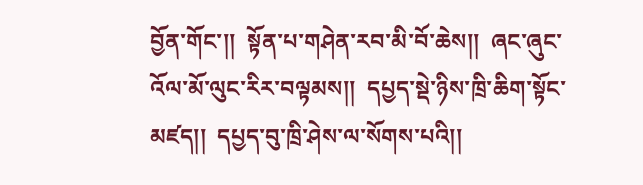བྱོན་གོང་།།  སྟོན་པ་གཤེན་རབ་མི་བོ་ཆེས།།  ཞང་ཞུང་འོལ་མོ་ལུང་རིར་བལྟམས།།  དཔྱད་སྡེ་ཉིས་ཁྲི་ཆིག་སྟོང་མཛད།།  དཔྱད་བུ་ཁྲི་ཤེས་ལ་སོགས་པའི།།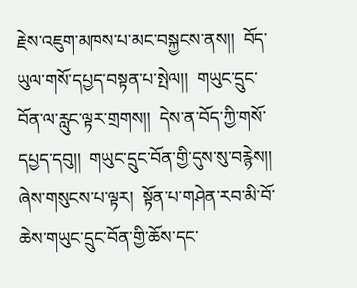རྗེས་འཇུག་མཁས་པ་མང་བསྐྱངས་ནས།།  བོད་ཡུལ་གསོ་དཔྱད་བསྟན་པ་སྤེལ།།  གཡུང་དྲུང་བོན་ལ་རླུང་ལྟར་གྲགས།།  དེས་ན་བོད་ཀྱི་གསོ་དཔྱད་དབུ།།  གཡུང་དྲུང་བོན་གྱི་དུས་སུ་བརྙེས།།  ཞེས་གསུངས་པ་ལྟར།  སྟོན་པ་གཤེན་རབ་མི་བོ་ཆེས་གཡུང་དྲུང་བོན་གྱི་ཆོས་དང་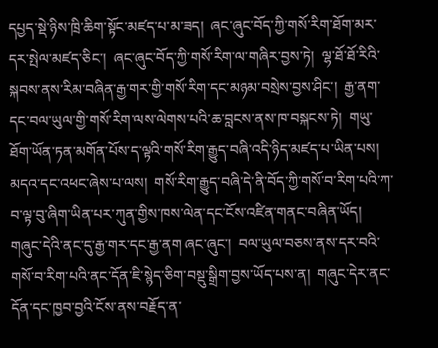དཔྱད་སྡེ་ཉིས་ཁྲི་ཆིག་སྟོང་མཛད་པ་མ་ཟད།  ཞང་ཞུང་བོད་ཀྱི་གསོ་རིག་ཐོག་མར་དར་སྤེལ་མཛད་ཅིང་།  ཞང་ཞུང་བོད་ཀྱི་གསོ་རིག་ལ་གཞིར་བྱས་ཏེ།  ལྷ་ཐོ་ཐོ་རིའི་སྐབས་ནས་རིམ་བཞིན་རྒྱ་གར་གྱི་གསོ་རིག་དང་མཉམ་བསྲེས་བྱས་ཤིང་།  རྒྱ་ནག་དང་བལ་ཡུལ་གྱི་གསོ་རིག་ལས་ལེགས་པའི་ཆ་བླངས་ནས་ཁ་བསྐངས་ཏེ།  གཡུ་ཐོག་ཡོན་ཏན་མགོན་པོས་ད་ལྟའི་གསོ་རིག་རྒྱུད་བཞི་འདི་ཉིད་མཛད་པ་ཡིན་པས།  མདའ་དང་འཕང་ཞེས་པ་ལས།  གསོ་རིག་རྒྱུད་བཞི་དེ་ནི་བོད་ཀྱི་གསོ་བ་རིག་པའི་ཀ་བ་ལྟ་བུ་ཞིག་ཡིན་པར་ཀུན་གྱིས་ཁས་ལེན་དང་ངོས་འཛིན་གནང་བཞིན་ཡོད།  གཞུང་དེའི་ནང་དུ་རྒྱ་གར་དང་རྒྱ་ནག ཞང་ཞུང་།  བལ་ཡུལ་བཅས་ནས་དར་བའི་གསོ་བ་རིག་པའི་ནང་དོན་ཇི་སྙེད་ཅིག་བསྡུ་སྒྲིག་བྱས་ཡོད་པས་ན།  གཞུང་དེར་ནང་དོན་དང་ཁྱབ་བྱའི་ངོས་ནས་བརྗོད་ན་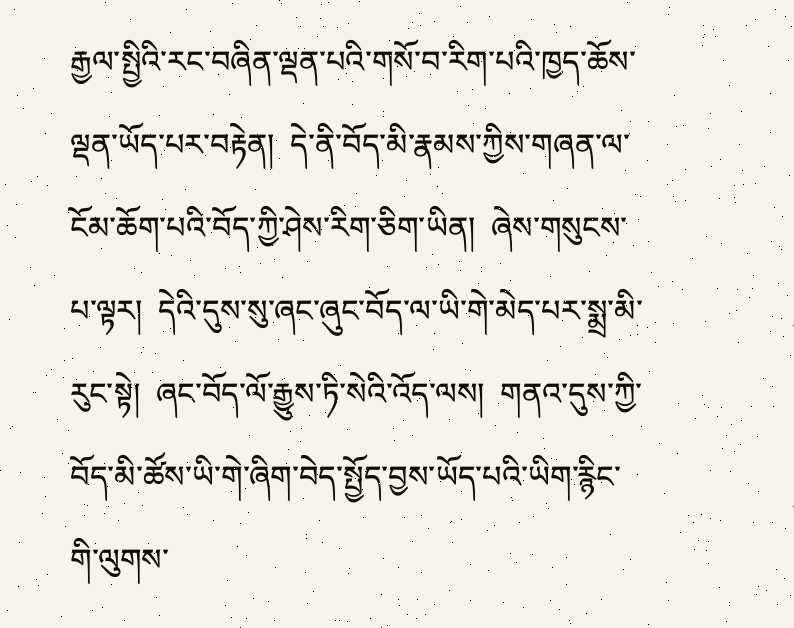རྒྱལ་སྤྱིའི་རང་བཞིན་ལྡན་པའི་གསོ་བ་རིག་པའི་ཁྱད་ཆོས་ལྡན་ཡོད་པར་བརྟེན།  དེ་ནི་བོད་མི་རྣམས་ཀྱིས་གཞན་ལ་ངོམ་ཆོག་པའི་བོད་ཀྱི་ཤེས་རིག་ཅིག་ཡིན།  ཞེས་གསུངས་པ་ལྟར།  དེའི་དུས་སུ་ཞང་ཞུང་བོད་ལ་ཡི་གེ་མེད་པར་སྨྲ་མི་རུང་སྟེ།  ཞང་བོད་ལོ་རྒྱུས་ཏི་སེའི་འོད་ལས།  གནའ་དུས་ཀྱི་བོད་མི་ཚོས་ཡི་གེ་ཞིག་བེད་སྤྱོད་བྱས་ཡོད་པའི་ཡིག་རྙིང་གི་ལུགས་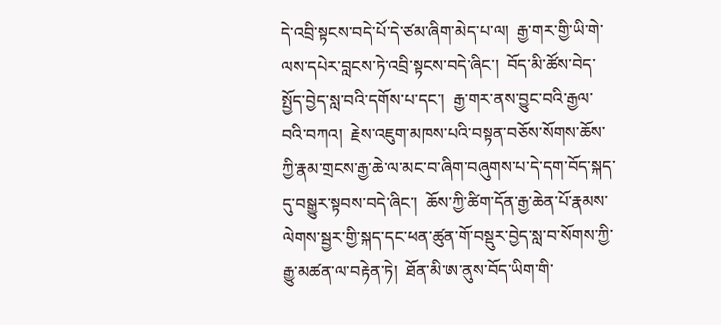དེ་འབྲི་སྟངས་བདེ་པོ་དེ་ཙམ་ཞིག་མེད་པ་ལ།  རྒྱ་གར་གྱི་ཡི་གེ་ལས་དཔེར་བླངས་ཏེ་འབྲི་སྟངས་བདེ་ཞིང་།  བོད་མི་ཚོས་བེད་སྤྱོད་བྱེད་སླ་བའི་དགོས་པ་དང་།  རྒྱ་གར་ནས་བྱུང་བའི་རྒྱལ་བའི་བཀའ།  རྗེས་འཇུག་མཁས་པའི་བསྟན་བཅོས་སོགས་ཆོས་ཀྱི་རྣམ་གྲངས་རྒྱ་ཆེ་ལ་མང་བ་ཞིག་བཞུགས་པ་དེ་དག་བོད་སྐད་དུ་བསྒྱུར་སྟབས་བདེ་ཞིང་།  ཆོས་ཀྱི་ཚིག་དོན་རྒྱ་ཆེན་པོ་རྣམས་ལེགས་སྦྱར་གྱི་སྐད་དང་ཕན་ཚུན་གོ་བསྡུར་བྱེད་སླ་བ་སོགས་ཀྱི་རྒྱུ་མཚན་ལ་བརྟེན་ཏེ།  ཐོན་མི་ཨ་ནུས་བོད་ཡིག་གི་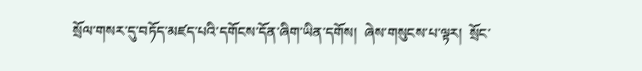སྲོལ་གསར་དུ་བཏོད་མཛད་པའི་དགོངས་དོན་ཞིག་ཡིན་དགོས།  ཞེས་གསུངས་པ་ལྟར།  སྲོང་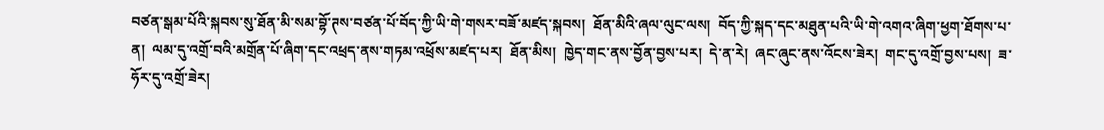བཙན་སྒམ་པོའི་སྐབས་སུ་ཐོན་མི་སམ་བྷོ་ཊས་བཙན་པོ་བོད་ཀྱི་ཡི་གེ་གསར་བཟོ་མཛད་སྐབས།  ཐོན་མིའི་ཞལ་ལུང་ལས།  བོད་ཀྱི་སྐད་དང་མཐུན་པའི་ཡི་གེ་འགའ་ཞིག་ཕྱག་ཐོགས་པ་ན།  ལམ་དུ་འགྲོ་བའི་མགྲོན་པོ་ཞིག་དང་འཕྲད་ནས་གཏམ་འཕྲོས་མཛད་པར།  ཐོན་མིས།  ཁྱེད་གང་ནས་བྱོན་བྱས་པར།  དེ་ན་རེ།  ཞང་ཞུང་ནས་འོངས་ཟེར།  གང་དུ་འགྲོ་བྱས་པས།  ཟ་ཧོར་དུ་འགྲོ་ཟེར།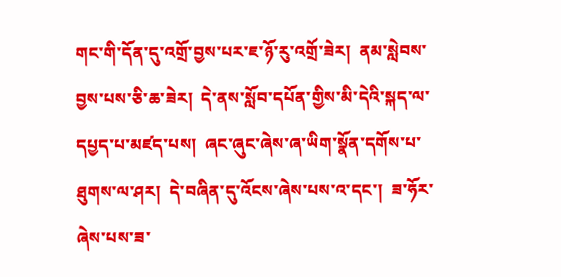གང་གི་དོན་དུ་འགྲོ་བྱས་པར་ཇ་ཉོ་རུ་འགྲོ་ཟེར།  ནམ་སླེབས་བྱས་པས་ཅི་ཆ་ཟེར།  དེ་ནས་སློབ་དཔོན་གྱིས་མི་དེའི་སྐད་ལ་དཔྱད་པ་མཛད་པས།  ཞང་ཞུང་ཞེས་ཞ་ཡིག་སྣོན་དགོས་པ་ཐུགས་ལ་ཤར།  དེ་བཞིན་དུ་འོངས་ཞེས་པས་འ་དང་།  ཟ་ཧོར་ཞེས་པས་ཟ་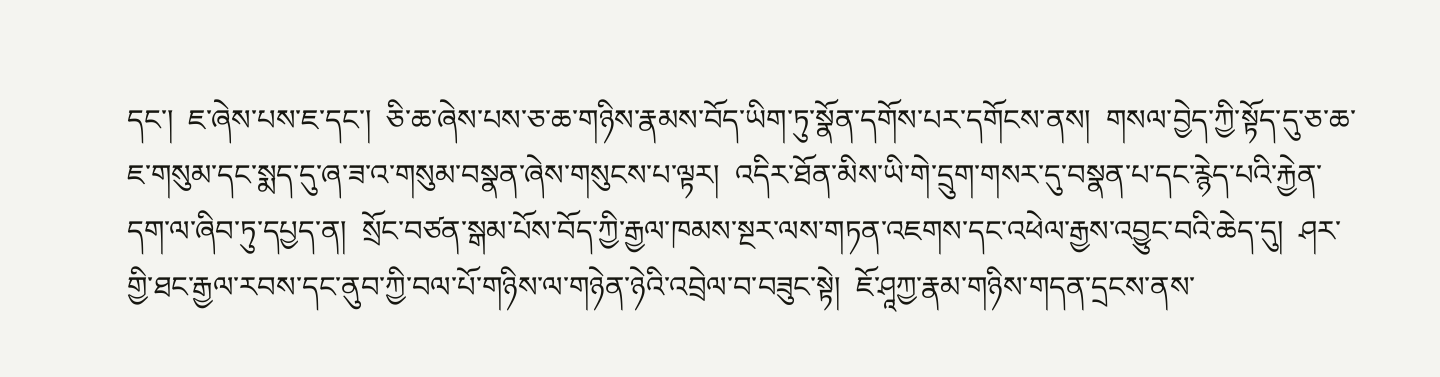དང་།  ཇ་ཞེས་པས་ཇ་དང་།  ཅི་ཆ་ཞེས་པས་ཅ་ཆ་གཉིས་རྣམས་བོད་ཡིག་ཏུ་སྣོན་དགོས་པར་དགོངས་ནས།  གསལ་བྱེད་ཀྱི་སྟོད་དུ་ཅ་ཆ་ཇ་གསུམ་དང་སྨད་དུ་ཞ་ཟ་འ་གསུམ་བསྣན་ཞེས་གསུངས་པ་ལྟར།  འདིར་ཐོན་མིས་ཡི་གེ་དྲུག་གསར་དུ་བསྣན་པ་དང་རྙེད་པའི་རྐྱེན་དག་ལ་ཞིབ་ཏུ་དཔྱད་ན།  སྲོང་བཙན་སྒམ་པོས་བོད་ཀྱི་རྒྱལ་ཁམས་སྔར་ལས་གཏན་འཇགས་དང་འཕེལ་རྒྱས་འབྱུང་བའི་ཆེད་དུ།  ཤར་གྱི་ཐང་རྒྱལ་རབས་དང་ནུབ་ཀྱི་བལ་པོ་གཉིས་ལ་གཉེན་ཉེའི་འབྲེལ་བ་བཟུང་སྟེ།  ཇོ་ཤཱཀྱ་རྣམ་གཉིས་གདན་དྲངས་ནས་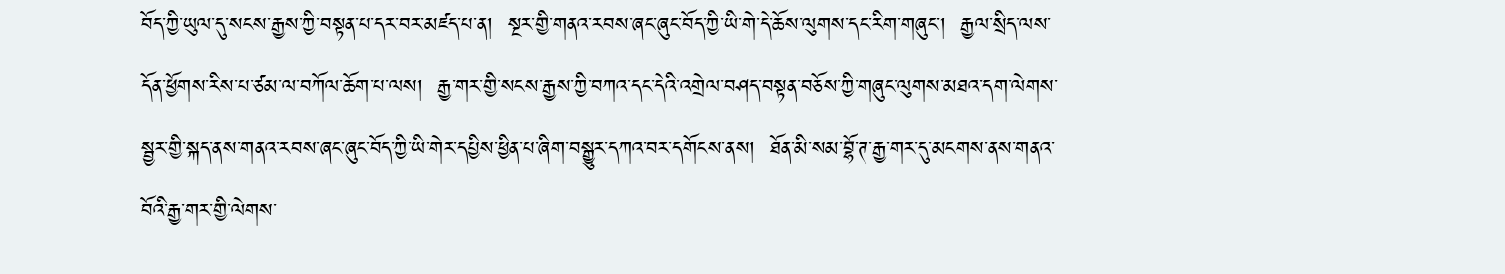བོད་ཀྱི་ཡུལ་དུ་སངས་རྒྱས་ཀྱི་བསྟན་པ་དར་བར་མཛད་པ་ན།  སྔར་གྱི་གནའ་རབས་ཞང་ཞུང་བོད་ཀྱི་ཡི་གེ་དེ་ཆོས་ལུགས་དང་རིག་གཞུང་།  རྒྱལ་སྲིད་ལས་དོན་ཕྱོགས་རིས་པ་ཙམ་ལ་བཀོལ་ཆོག་པ་ལས།  རྒྱ་གར་གྱི་སངས་རྒྱས་ཀྱི་བཀའ་དང་དེའི་འགྲེལ་བཤད་བསྟན་བཅོས་ཀྱི་གཞུང་ལུགས་མཐའ་དག་ལེགས་སྦྱར་གྱི་སྐད་ནས་གནའ་རབས་ཞང་ཞུང་བོད་ཀྱི་ཡི་གེར་དཔྱིས་ཕྱིན་པ་ཞིག་བསྒྱུར་དཀའ་བར་དགོངས་ནས།  ཐོན་མི་སམ་བྷོ་ཊ་རྒྱ་གར་དུ་མངགས་ནས་གནའ་བོའི་རྒྱ་གར་གྱི་ལེགས་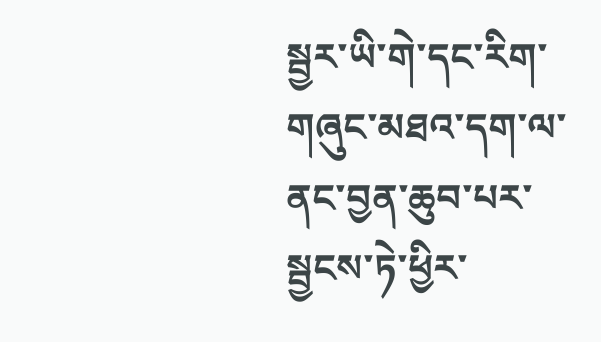སྦྱར་ཡི་གེ་དང་རིག་གཞུང་མཐའ་དག་ལ་ནང་བྱན་ཆུབ་པར་སྦྱངས་ཏེ་ཕྱིར་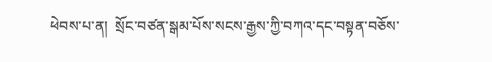ཕེབས་པ་ན།  སྲོང་བཙན་སྒམ་པོས་སངས་རྒྱས་ཀྱི་བཀའ་དང་བསྟན་བཅོས་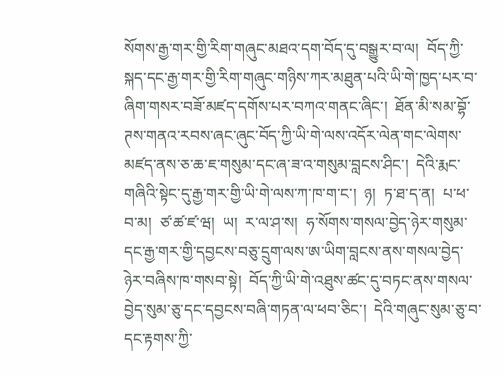སོགས་རྒྱ་གར་གྱི་རིག་གཞུང་མཐའ་དག་བོད་དུ་བསྒྱུར་བ་ལ།  བོད་ཀྱི་སྐད་དང་རྒྱ་གར་གྱི་རིག་གཞུང་གཉིས་ཀར་མཐུན་པའི་ཡི་གེ་ཁྱད་པར་བ་ཞིག་གསར་བཟོ་མཛད་དགོས་པར་བཀའ་གནང་ཞིང་།  ཐོན་མི་སམ་བྷོ་ཊས་གནའ་རབས་ཞང་ཞུང་བོད་ཀྱི་ཡི་གེ་ལས་འདོར་ལེན་གང་ལེགས་མཛད་ནས་ཅ་ཆ་ཇ་གསུམ་དང་ཞ་ཟ་འ་གསུམ་བླངས་ཤིང་།  དེའི་རྨང་གཞིའི་སྟེང་དུ་རྒྱ་གར་གྱི་ཡི་གེ་ལས་ཀ་ཁ་ག་ང་།  ཉ།  ཏ་ཐ་ད་ན།  པ་ཕ་བ་མ།  ཙ་ཚ་ཛ་ཝ།  ཡ།  ར་ལ་ཤ་ས།  ཧ་སོགས་གསལ་བྱེད་ཉེར་གསུམ་དང་རྒྱ་གར་གྱི་དབྱངས་བཅུ་དྲུག་ལས་ཨ་ཡིག་བླངས་ནས་གསལ་བྱེད་ཉེར་བཞིས་ཁ་གསབ་སྟེ།  བོད་ཀྱི་ཡི་གེ་འཐུས་ཚང་དུ་བཏང་ནས་གསལ་བྱེད་སུམ་ཅུ་དང་དབྱངས་བཞི་གཏན་ལ་ཕབ་ཅིང་།  དེའི་གཞུང་སུམ་ཅུ་བ་དང་རྟགས་ཀྱི་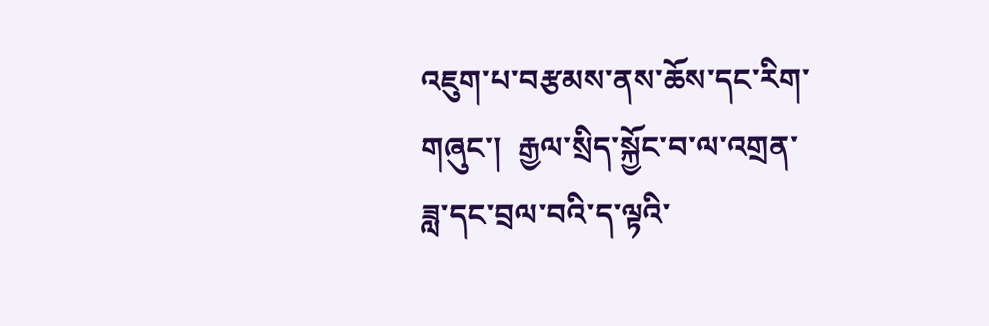འཇུག་པ་བརྩམས་ནས་ཆོས་དང་རིག་གཞུང་།  རྒྱལ་སྲིད་སྐྱོང་བ་ལ་འགྲན་ཟླ་དང་བྲལ་བའི་ད་ལྟའི་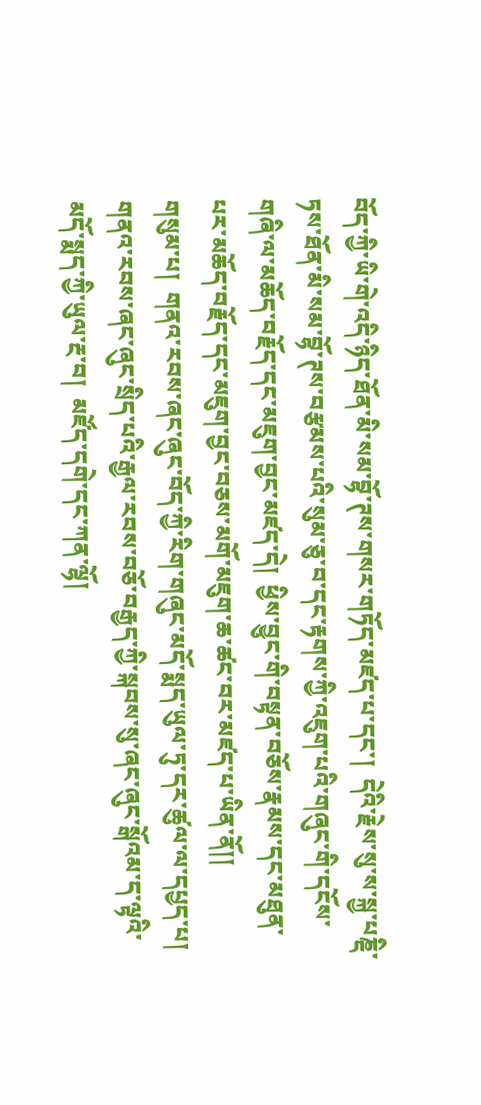བོད་ཀྱི་ཡི་གེ་འདི་ཉིད་ཐོན་མི་སམ་བྷོ་ཊས་གསར་གཏོད་མཛད་པ་དང་།  དེའི་རྗེས་སུ་ས་སྐྱ་པཎྡི་ཏས་ཐོན་མི་སམ་བྷོ་ཊས་བརྩམས་པའི་སུམ་ཅུ་བ་དང་རྟགས་ཀྱི་འཇུག་པའི་གཞུང་གི་དངོས་གཞི་ལ་མཆོད་བརྗོད་དང་མཇུག་བྱང་མཛད་དེ།  ཕྱིས་བྱུང་གི་བསྟན་བཅོས་རྣམས་དང་མཐུན་པར་མཆོད་བརྗོད་དང་མཇུག་བྱང་བཅས་མགོ་མཇུག་ཆ་ཚང་བར་མཛད་པ་ཡིན་ནོ།།
གསུམ་པ།  གནའ་རབས་ཞང་ཞུང་བོད་ཀྱི་རིག་གཞུང་མདོ་སྨད་ཡུལ་ཏུ་དར་ཚུལ་ལ་དཔྱད་པ།
གནའ་རབས་ཞང་ཞུང་སྲིད་པའི་རྒྱལ་རབས་བཅོ་བརྒྱད་ཀྱི་སྐབས་སུ་ཞང་ཞུང་སྒོའམ་ད་ལྟའི་མདོ་སྨད་ཀྱི་ཡུལ་རྔ་བ།  མཛོད་དགེ་དང་ཀན་ལྷོ།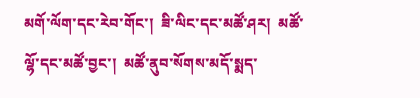མགོ་ལོག་དང་རེབ་གོང་།  ཟི་ལིང་དང་མཚོ་ཤར།  མཚོ་ལྷོ་དང་མཚོ་བྱང་།  མཚོ་ནུབ་སོགས་མདོ་སྨད་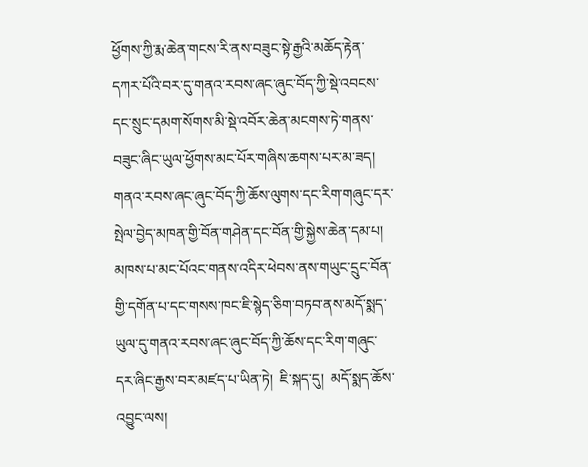ཕྱོགས་ཀྱི་རྨ་ཆེན་གངས་རི་ནས་བཟུང་སྟེ་རྒྱའི་མཆོད་རྟེན་དཀར་པོའི་བར་དུ་གནའ་རབས་ཞང་ཞུང་བོད་ཀྱི་སྡེ་འབངས་དང་སྲུང་དམག་སོགས་མི་སྡེ་འབོར་ཆེན་མངགས་ཏེ་གནས་བཟུང་ཞིང་ཡུལ་ཕྱོགས་མང་པོར་གཞིས་ཆགས་པར་མ་ཟད།  གནའ་རབས་ཞང་ཞུང་བོད་ཀྱི་ཆོས་ལུགས་དང་རིག་གཞུང་དར་སྤེལ་བྱེད་མཁན་གྱི་བོན་གཤེན་དང་བོན་གྱི་སྐྱེས་ཆེན་དམ་པ།  མཁས་པ་མང་པོའང་གནས་འདིར་ཕེབས་ནས་གཡུང་དྲུང་བོན་གྱི་དགོན་པ་དང་གསས་ཁང་ཇི་སྙེད་ཅིག་བཏབ་ནས་མདོ་སྨད་ཡུལ་དུ་གནའ་རབས་ཞང་ཞུང་བོད་ཀྱི་ཆོས་དང་རིག་གཞུང་དར་ཞིང་རྒྱས་བར་མཛད་པ་ཡིན་ཏེ།  ཇི་སྐད་དུ།  མདོ་སྨད་ཆོས་འབྱུང་ལས།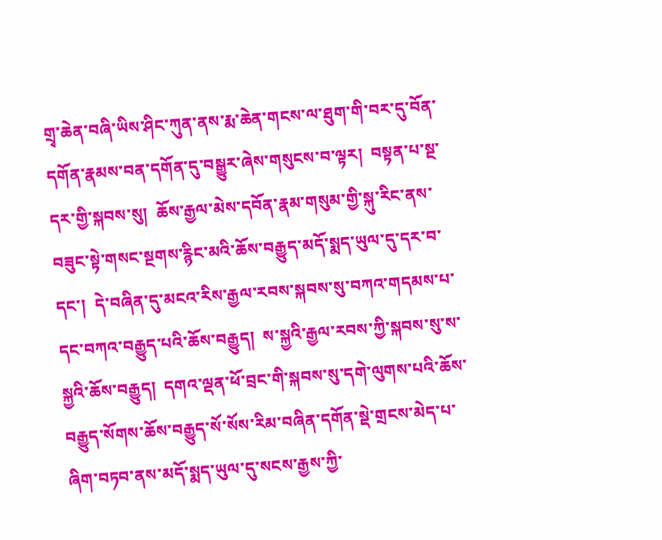གྲྭ་ཆེན་བཞི་ཡིས་ཤིང་ཀུན་ནས་རྨ་ཆེན་གངས་ལ་ཐུག་གི་བར་དུ་བོན་དགོན་རྣམས་བན་དགོན་དུ་བསྒྱུར་ཞེས་གསུངས་བ་ལྟར།  བསྟན་པ་སྔ་དར་གྱི་སྐབས་སུ།  ཆོས་རྒྱལ་མེས་དབོན་རྣམ་གསུམ་གྱི་སྐུ་རིང་ནས་བཟུང་སྟེ་གསང་སྔགས་རྙིང་མའི་ཆོས་བརྒྱུད་མདོ་སྨད་ཡུལ་དུ་དར་བ་དང་།  དེ་བཞིན་དུ་མངའ་རིས་རྒྱལ་རབས་སྐབས་སུ་བཀའ་གདམས་པ་དང་བཀའ་བརྒྱུད་པའི་ཆོས་བརྒྱུད།  ས་སྐྱའི་རྒྱལ་རབས་ཀྱི་སྐབས་སུ་ས་སྐྱའི་ཆོས་བརྒྱུད།  དགའ་ལྡན་ཕོ་བྲང་གི་སྐབས་སུ་དགེ་ལུགས་པའི་ཆོས་བརྒྱུད་སོགས་ཆོས་བརྒྱུད་སོ་སོས་རིམ་བཞིན་དགོན་སྡེ་གྲངས་མེད་པ་ཞིག་བཏབ་ནས་མདོ་སྨད་ཡུལ་དུ་སངས་རྒྱས་ཀྱི་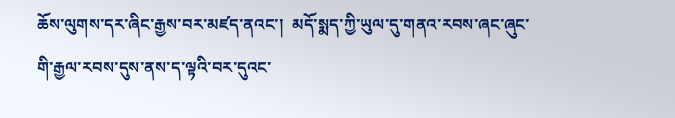ཆོས་ལུགས་དར་ཞིང་རྒྱས་བར་མཛད་ནའང་།  མདོ་སྨད་ཀྱི་ཡུལ་དུ་གནའ་རབས་ཞང་ཞུང་གི་རྒྱལ་རབས་དུས་ནས་ད་ལྟའི་བར་དུའང་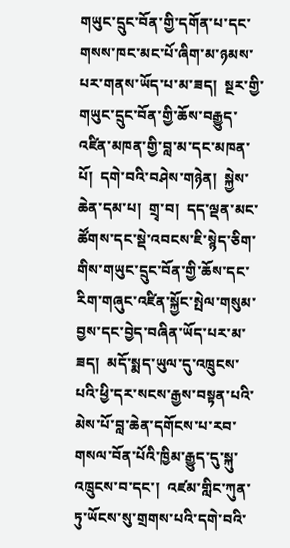གཡུང་དྲུང་བོན་གྱི་དགོན་པ་དང་གསས་ཁང་མང་པོ་ཞིག་མ་ཉམས་པར་གནས་ཡོད་པ་མ་ཟད།  སྔར་གྱི་གཡུང་དྲུང་བོན་གྱི་ཆོས་བརྒྱུད་འཛིན་མཁན་གྱི་བླ་མ་དང་མཁན་པོ།  དགེ་བའི་བཤེས་གཉེན།  སྐྱེས་ཆེན་དམ་པ།  གྲྭ་བ།  དད་ལྡན་མང་ཚོགས་དང་སྡེ་འབངས་ཇི་སྙེད་ཅིག་གིས་གཡུང་དྲུང་བོན་གྱི་ཆོས་དང་རིག་གཞུང་འཛིན་སྐྱོང་སྤེལ་གསུམ་བྱས་དང་བྱེད་བཞིན་ཡོད་པར་མ་ཟད།  མདོ་སྨད་ཡུལ་དུ་འཁྲུངས་པའི་ཕྱི་དར་སངས་རྒྱས་བསྟན་པའི་མེས་པོ་བླ་ཆེན་དགོངས་པ་རབ་གསལ་བོན་པོའི་ཁྱིམ་རྒྱུད་དུ་སྐུ་འཁྲུངས་བ་དང་།  འཛམ་གླིང་ཀུན་ཏུ་ཡོངས་སུ་གྲགས་པའི་དགེ་བའི་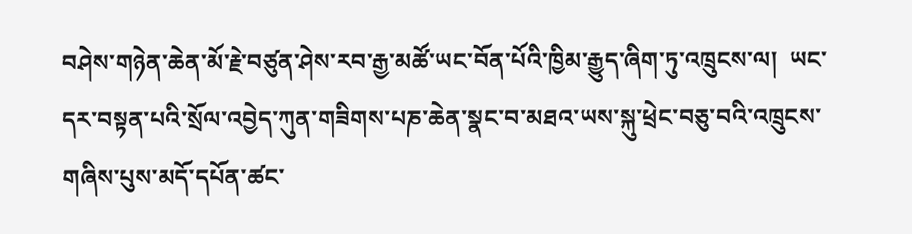བཤེས་གཉེན་ཆེན་མོ་རྗེ་བཙུན་ཤེས་རབ་རྒྱ་མཚོ་ཡང་བོན་པོའི་ཁྱིམ་རྒྱུད་ཞིག་ཏུ་འཁྲུངས་ལ།  ཡང་དར་བསྟན་པའི་སྲོལ་འབྱེད་ཀུན་གཟིགས་པཎ་ཆེན་སྣང་བ་མཐའ་ཡས་སྐུ་ཕྲེང་བཅུ་བའི་འཁྲུངས་གཞིས་པུས་མདོ་དཔོན་ཚང་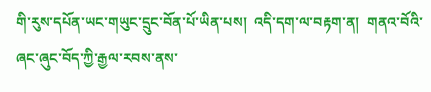གི་རུས་དཔོན་ཡང་གཡུང་དྲུང་བོན་པོ་ཡིན་པས།  འདི་དག་ལ་བརྟག་ན།  གནའ་བོའི་ཞང་ཞུང་བོད་ཀྱི་རྒྱལ་རབས་ནས་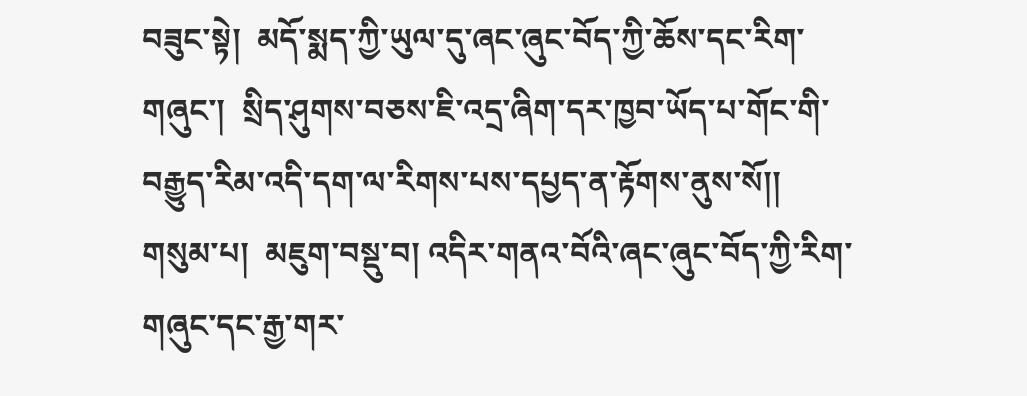བཟུང་སྟེ།  མདོ་སྨད་ཀྱི་ཡུལ་དུ་ཞང་ཞུང་བོད་ཀྱི་ཆོས་དང་རིག་གཞུང་།  སྲིད་ཤུགས་བཅས་ཇི་འདྲ་ཞིག་དར་ཁྱབ་ཡོད་པ་གོང་གི་བརྒྱུད་རིམ་འདི་དག་ལ་རིགས་པས་དཔྱད་ན་རྟོགས་ནུས་སོ།།
གསུམ་པ།  མཇུག་བསྡུ་བ། འདིར་གནའ་བོའི་ཞང་ཞུང་བོད་ཀྱི་རིག་གཞུང་དང་རྒྱ་གར་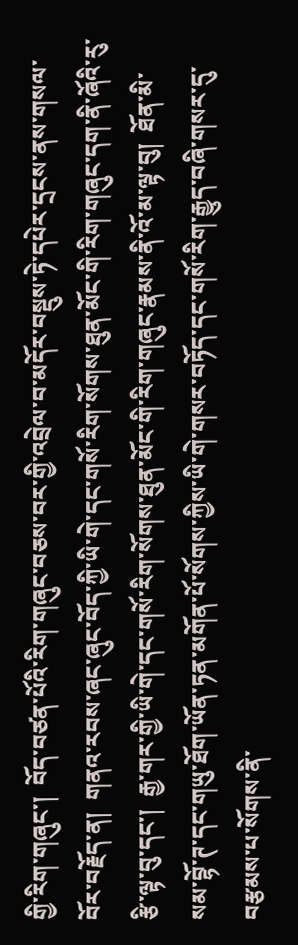གྱི་རིག་གཞུང་།  བོད་བཙན་པོའི་རིག་གཞུང་བཅས་བར་གྱི་འབྲེལ་བ་མདོར་བསྡུས་ཏེ་དཔེར་དྲངས་ནས་གསལ་བོར་བརྗོད་ན།  གནའ་རབས་ཞང་ཞུང་བོད་ཀྱི་ཡི་གེ་དང་གསོ་རིག་སོགས་ཐུན་མོང་གི་རིག་གཞུང་དག་ནི་ཞོའི་རུ་རྩི་ལྟ་བུ་དང་།  རྒྱ་གར་གྱི་ཡི་གེ་དང་གསོ་རིག་སོགས་ཐུན་མོང་གི་རིག་གཞུང་རྣམས་ནི་འོ་མ་ལྟ་བུ།  ཐོན་མི་སམ་བྷོ་ཊ་དང་གཡུ་ཐོག་ཡོན་ཏན་མགོན་པོ་སོགས་ཀྱིས་ཡི་གེ་གསར་བཏོད་དང་གསོ་རིག་རྒྱུད་བཞི་གསར་དུ་བརྩམས་པ་སོགས་ནི་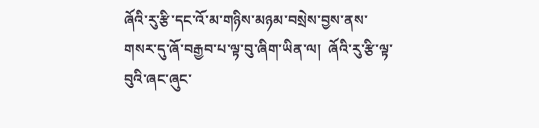ཞོའི་རུ་རྩི་དང་འོ་མ་གཉིས་མཉམ་བསྲེས་བྱས་ནས་གསར་དུ་ཞོ་བརྒྱབ་པ་ལྟ་བུ་ཞིག་ཡིན་ལ།  ཞོའི་རུ་རྩི་ལྟ་བུའི་ཞང་ཞུང་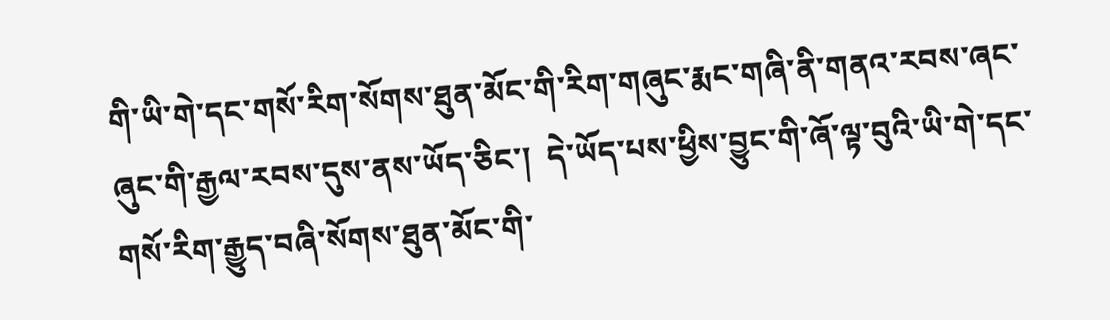གི་ཡི་གེ་དང་གསོ་རིག་སོགས་ཐུན་མོང་གི་རིག་གཞུང་རྨང་གཞི་ནི་གནའ་རབས་ཞང་ཞུང་གི་རྒྱལ་རབས་དུས་ནས་ཡོད་ཅིང་།  དེ་ཡོད་པས་ཕྱིས་བྱུང་གི་ཞོ་ལྟ་བུའི་ཡི་གེ་དང་གསོ་རིག་རྒྱུད་བཞི་སོགས་ཐུན་མོང་གི་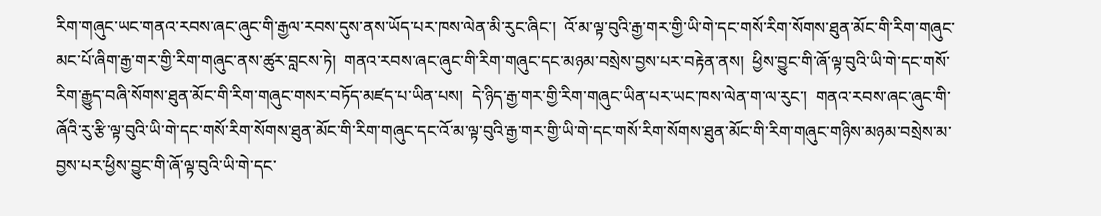རིག་གཞུང་ཡང་གནའ་རབས་ཞང་ཞུང་གི་རྒྱལ་རབས་དུས་ནས་ཡོད་པར་ཁས་ལེན་མི་རུང་ཞིང་།  འོ་མ་ལྟ་བུའི་རྒྱ་གར་གྱི་ཡི་གེ་དང་གསོ་རིག་སོགས་ཐུན་མོང་གི་རིག་གཞུང་མང་པོ་ཞིག་རྒྱ་གར་གྱི་རིག་གཞུང་ནས་ཚུར་བླངས་ཏེ།  གནའ་རབས་ཞང་ཞུང་གི་རིག་གཞུང་དང་མཉམ་བསྲེས་བྱས་པར་བརྟེན་ནས།  ཕྱིས་བྱུང་གི་ཞོ་ལྟ་བུའི་ཡི་གེ་དང་གསོ་རིག་རྒྱུད་བཞི་སོགས་ཐུན་མོང་གི་རིག་གཞུང་གསར་བཏོད་མཛད་པ་ཡིན་པས།  དེ་ཉིད་རྒྱ་གར་གྱི་རིག་གཞུང་ཡིན་པར་ཡང་ཁས་ལེན་ག་ལ་རུང་།  གནའ་རབས་ཞང་ཞུང་གི་ཞོའི་རུ་རྩི་ལྟ་བུའི་ཡི་གེ་དང་གསོ་རིག་སོགས་ཐུན་མོང་གི་རིག་གཞུང་དང་འོ་མ་ལྟ་བུའི་རྒྱ་གར་གྱི་ཡི་གེ་དང་གསོ་རིག་སོགས་ཐུན་མོང་གི་རིག་གཞུང་གཉིས་མཉམ་བསྲེས་མ་བྱས་པར་ཕྱིས་བྱུང་གི་ཞོ་ལྟ་བུའི་ཡི་གེ་དང་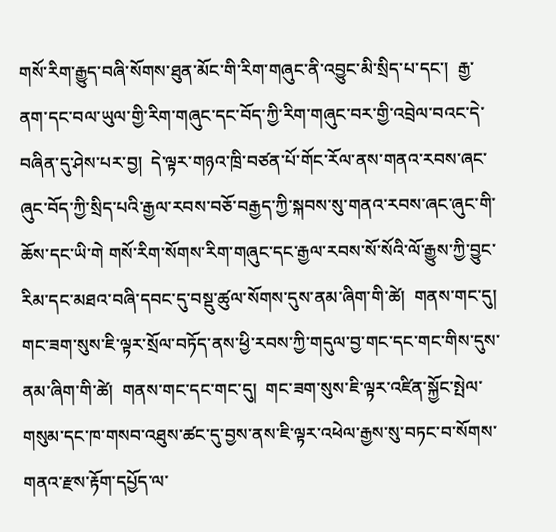གསོ་རིག་རྒྱུད་བཞི་སོགས་ཐུན་མོང་གི་རིག་གཞུང་ནི་འབྱུང་མི་སྲིད་པ་དང་།  རྒྱ་ནག་དང་བལ་ཡུལ་གྱི་རིག་གཞུང་དང་བོད་ཀྱི་རིག་གཞུང་བར་གྱི་འབྲེལ་བའང་དེ་བཞིན་དུ་ཤེས་པར་བྱ།  དེ་ལྟར་གཉའ་ཁྲི་བཙན་པོ་གོང་རོལ་ནས་གནའ་རབས་ཞང་ཞུང་བོད་ཀྱི་སྲིད་པའི་རྒྱལ་རབས་བཅོ་བརྒྱད་ཀྱི་སྐབས་སུ་གནའ་རབས་ཞང་ཞུང་གི་ཆོས་དང་ཡི་གེ གསོ་རིག་སོགས་རིག་གཞུང་དང་རྒྱལ་རབས་སོ་སོའི་ལོ་རྒྱུས་ཀྱི་བྱུང་རིམ་དང་མཐའ་བཞི་དབང་དུ་བསྡུ་ཚུལ་སོགས་དུས་ནམ་ཞིག་གི་ཚེ།  གནས་གང་དུ།  གང་ཟག་སུས་ཇི་ལྟར་སྲོལ་བཏོད་ནས་ཕྱི་རབས་ཀྱི་གདུལ་བྱ་གང་དང་གང་གིས་དུས་ནམ་ཞིག་གི་ཚེ།  གནས་གང་དང་གང་དུ།  གང་ཟག་སུས་ཇི་ལྟར་འཛིན་སྐྱོང་སྤེལ་གསུམ་དང་ཁ་གསབ་འཐུས་ཚང་དུ་བྱས་ནས་ཇི་ལྟར་འཕེལ་རྒྱས་སུ་བཏང་བ་སོགས་གནའ་རྫས་རྟོག་དཔྱོད་ལ་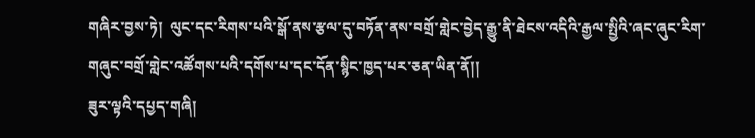གཞིར་བྱས་ཏེ།  ལུང་དང་རིགས་པའི་སྒོ་ནས་རྩལ་དུ་བཏོན་ནས་བགྲོ་གླེང་བྱེད་རྒྱུ་ནི་ཐེངས་འདིའི་རྒྱལ་སྤྱིའི་ཞང་ཞུང་རིག་གཞུང་བགྲོ་གླེང་འཚོགས་པའི་དགོས་པ་དང་དོན་སྙིང་ཁྱད་པར་ཅན་ཡིན་ནོ།།
ཟུར་ལྟའི་དཔྱད་གཞི།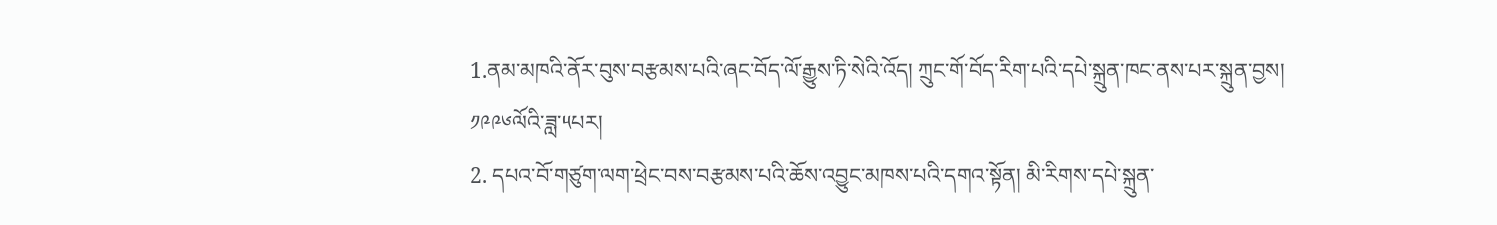1.ནམ་མཁའི་ནོར་བུས་བརྩམས་པའི་ཞང་བོད་ལོ་རྒྱུས་ཏི་སེའི་འོད། ཀྲུང་གོ་བོད་རིག་པའི་དཔེ་སྐྲུན་ཁང་ནས་པར་སྐྲུན་བྱས། ༡༩༩༦ལོའི་ཟླ་༥པར།
2. དཔའ་བོ་གཙུག་ལག་ཕྲེང་བས་བརྩམས་པའི་ཆོས་འབྱུང་མཁས་པའི་དགའ་སྟོན། མི་རིགས་དཔེ་སྐྲུན་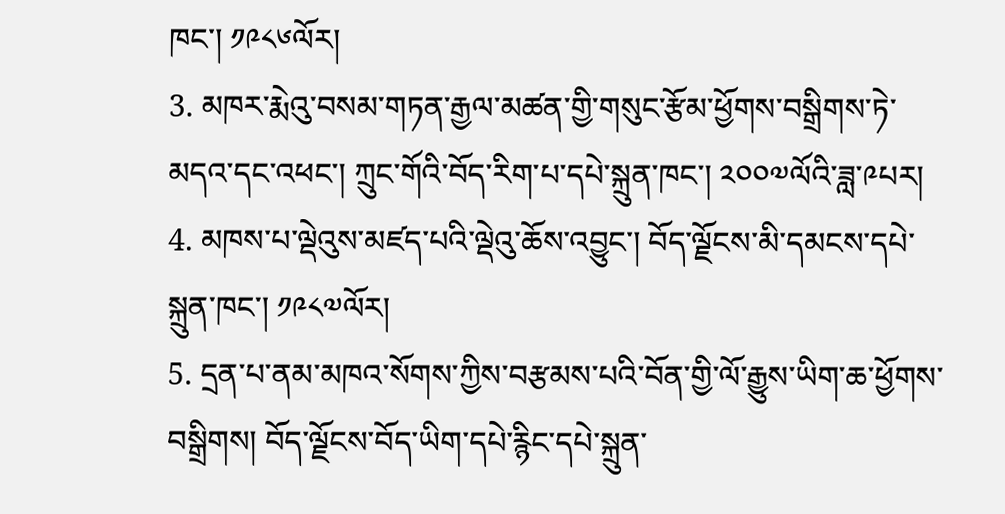ཁང་། ༡༩༨༦ལོར།
3. མཁར་རྨེའུ་བསམ་གཏན་རྒྱལ་མཚན་གྱི་གསུང་རྩོམ་ཕྱོགས་བསྒྲིགས་ཏེ་མདའ་དང་འཕང་། ཀྲུང་གོའི་བོད་རིག་པ་དཔེ་སྐྲུན་ཁང་། ༢༠༠༧ལོའི་ཟླ་༩པར།
4. མཁས་པ་ལྡེའུས་མཛད་པའི་ལྡེའུ་ཆོས་འབྱུང་། བོད་ལྗོངས་མི་དམངས་དཔེ་སྐྲུན་ཁང་། ༡༩༨༧ལོར།
5. དྲན་པ་ནམ་མཁའ་སོགས་ཀྱིས་བརྩམས་པའི་བོན་གྱི་ལོ་རྒྱུས་ཡིག་ཆ་ཕྱོགས་བསྒྲིགས། བོད་ལྗོངས་བོད་ཡིག་དཔེ་རྙིང་དཔེ་སྐྲུན་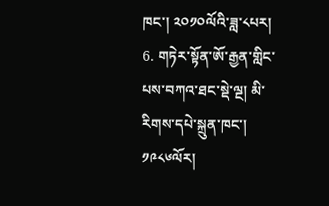ཁང་། ༢༠༡༠ལོའི་ཟླ་༨པར།
6. གཏེར་སྟོན་ཨོ་རྒྱན་གླིང་པས་བཀའ་ཐང་སྡེ་ལྔ། མི་རིགས་དཔེ་སྐྲུན་ཁང་། ༡༩༨༦ལོར།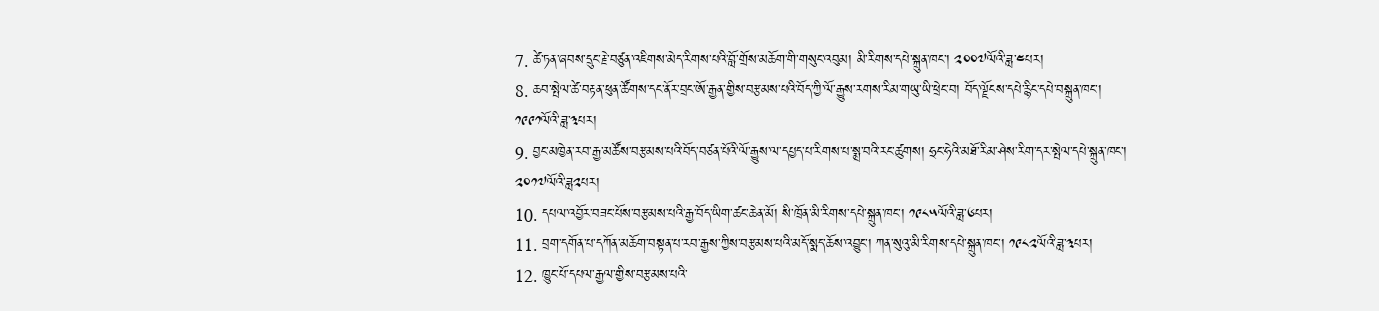7. ཚེ་ཏན་ཞབས་དྲུང་རྗེ་བཙུན་འཇིགས་མེད་རིགས་པའི་བློ་གྲོས་མཆོག་གི་གསུང་འབུམ། མི་རིགས་དཔེ་སྐྲུན་ཁང་། ༢༠༠༧ལོའི་ཟླ་༤པར།
8. ཆབ་སྤེལ་ཚེ་བརྟན་ཕུན་ཚོགས་དང་ནོར་བྲང་ཨོ་རྒྱན་གྱིས་བརྩམས་པའི་བོད་ཀྱི་ལོ་རྒྱུས་རགས་རིམ་གཡུ་ཡི་ཕྲེང་བ། བོད་ལྗོངས་དཔེ་རྙིང་དཔེ་བསྐྲུན་ཁང་། ༡༩༩༡ལོའི་ཟླ་༣པར།
9. བྱང་མཁྱེན་རབ་རྒྱ་མཚོས་བརྩམས་པའི་བོད་བཙན་པོའི་ལོ་རྒྱུས་ལ་དཔྱད་པ་རིགས་པ་སྨྲ་བའི་རང་ཚུགས། ཧྲང་ཧེའི་མཐོ་རིམ་ཤེས་རིག་དར་སྤེལ་དཔེ་སྐྲུན་ཁང་། ༢༠༡༧ལོའི་ཟླ༢པར།
10. དཔལ་འབྱོར་བཟང་པོས་བརྩམས་པའི་རྒྱ་བོད་ཡིག་ཚང་ཆེན་མོ། སི་ཁྲོན་མི་རིགས་དཔེ་སྐྲུན་ཁང་། ༡༩༨༥ལོའི་ཟླ་༦པར།
11. བྲག་དགོན་པ་དཀོན་མཆོག་བསྟན་པ་རབ་རྒྱས་ཀྱིས་བརྩམས་པའི་མདོ་སྨད་ཆོས་འབྱུང་། ཀན་སུའུ་མི་རིགས་དཔེ་སྐྲུན་ཁང་། ༡༩༨༢ལོའི་ཟླ་༣པར།
12. ཁྱུང་པོ་དཔལ་རྒྱལ་གྱིས་བརྩམས་པའི་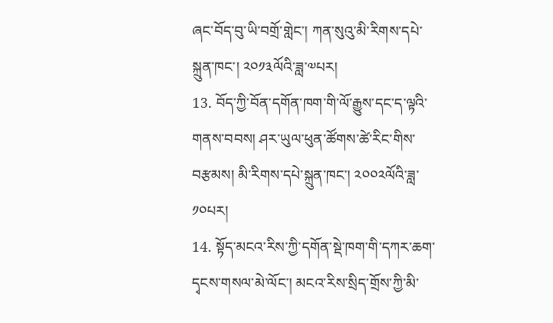ཞང་བོད་བུ་ཡི་བགྲོ་གླེང་། ཀན་སུའུ་མི་རིགས་དཔེ་སྐྲུན་ཁང་། ༢༠༡༣ལོའི་ཟླ་༧པར།
13. བོད་ཀྱི་བོན་དགོན་ཁག་གི་ལོ་རྒྱུས་དང་ད་ལྟའི་གནས་བབས། ཤར་ཡུལ་ཕུན་ཚོགས་ཚེ་རིང་གིས་བརྩམས། མི་རིགས་དཔེ་སྐྲུན་ཁང་། ༢༠༠༢ལོའི་ཟླ་༡༠པར།
14. སྟོད་མངའ་རིས་ཀྱི་དགོན་སྡེ་ཁག་གི་དཀར་ཆག་དྭངས་གསལ་མེ་ལོང་། མངའ་རིས་སྲིད་གྲོས་ཀྱི་མི་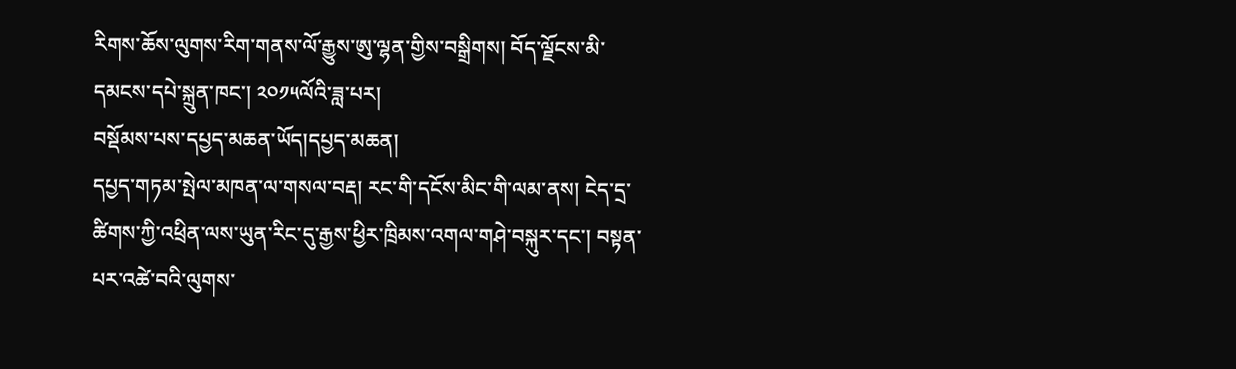རིགས་ཆོས་ལུགས་རིག་གནས་ལོ་རྒྱུས་ཨུ་ལྷན་གྱིས་བསྒྲིགས། བོད་ལྗོངས་མི་དམངས་དཔེ་སྐྲུན་ཁང་། ༢༠༡༥ལོའི་ཟླ་པར།
བསྡོམས་པས་དཔྱད་མཆན་ཡོད།དཔྱད་མཆན།
དཔྱད་གཏམ་སྤེལ་མཁན་ལ་གསལ་བརྡ། རང་གི་དངོས་མིང་གི་ལམ་ནས། ངེད་དྲ་ཚིགས་ཀྱི་འཕྲིན་ལས་ཡུན་རིང་དུ་རྒྱས་ཕྱིར་ཁྲིམས་འགལ་གཤེ་བསྐུར་དང་། བསྟན་པར་འཚེ་བའི་ལུགས་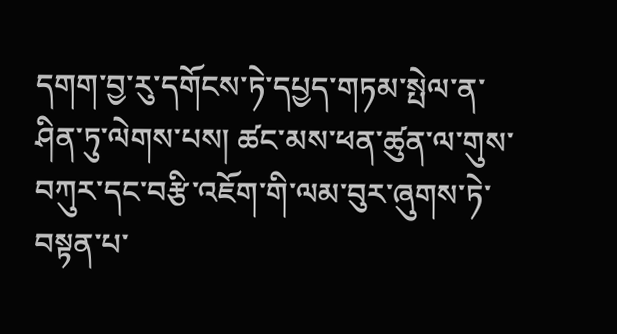དགག་བྱ་རུ་དགོངས་ཏེ་དཔྱད་གཏམ་སྤེལ་ན་ཤིན་ཏུ་ལེགས་པས། ཚང་མས་ཕན་ཚུན་ལ་གུས་བཀུར་དང་བརྩི་འཇོག་གི་ལམ་བུར་ཞུགས་ཏེ་བསྟན་པ་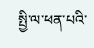སྤྱི་ལ་ཕན་པའི་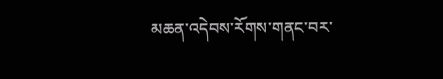མཆན་འདེབས་རོགས་གནང་བར་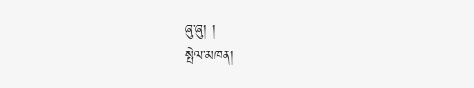ཞུ་ཞུ། །
སྤེལ་མཁན།